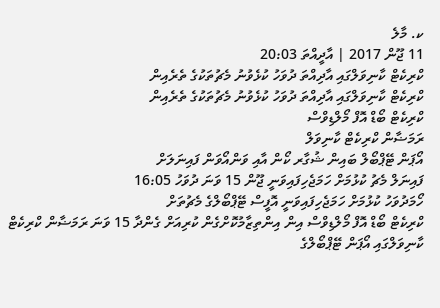ކ. މާލެ
11 ޖޫން 2017 | އާދީއްތަ 20:03
ކްރިކެޓް ކާނިވަލްގައި އާދިއްތަ ދުވަހު ކުޅެވުނު މެޗުތަކުގެ ތެރެއިން
ކްރިކެޓް ކާނިވަލްގައި އާދިއްތަ ދުވަހު ކުޅެވުނު މެޗުތަކުގެ ތެރެއިން
ކްރިކެޓް ބޯޑް އޮފް މޯލްޑިވްސް
ރަމަޟާން ކްރިކެޓް ކާނިވަލް
އޯޕަން ޓޭޕްބޯލް ބައިން ޝުގާރ ކޯން އާއި ވަންއޯވަން ފައިނަލަށް
ފައިނަލް މެޗު ކުޅުމަށް ހަމަޖެހިފައިވަނީ ޖޫން 15 ވަނަ ދުވަހު 16:05
ހޯމަދުވަހު ކުޅުމަށް ހަމަޖެހިފައިވަނީ އޮފީސް ޓޭޕްބޯލްގެ މެޗުތަށް
ކްރިކެޓް ބޯޑް އޮފް މޯލްޑިވްސް އިން އިންތިޒާމުކޮށްގެން ކުރިއަށް ގެންދާ 15 ވަނަ ރަމަޟާން ކްރިކެޓް ކާނިވަލްގައި އޯޕަން ޓޭޕްބޯލްގެ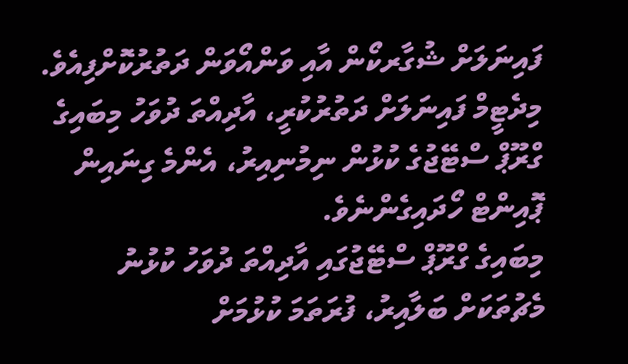ފައިނަލަށް ޝުގާރކޯން އާއި ވަންއޯވަން ދަތުރުކޮށްފިއެވެ.
މިދެޓީމް ފައިނަލަށް ދަތުރުކުރީ، އާދިއްތަ ދުވަހު މިބައިގެ ގްރޫޕް ސްޓޭޖުގެ ކުޅުން ނިމުނިއިރު، އެންމެ ގިނައިން ޕޮއިންޓް ހޯދައިގެންނެވެ.
މިބައިގެ ގްރޫޕް ސްޓޭޖުގައި އާދިއްތަ ދުވަހު ކުޅުނު މެޗުތަކަށް ބަލާއިރު، ފުރަތަމަ ކުޅުމަށް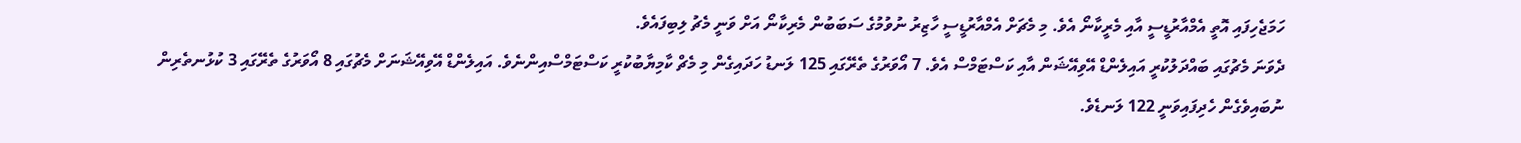ހަމަޖެހިފައި އޮތީ އެމްއާރުޑީސީ އާއި މެރީކާނޯ އެވެ. މި މެޗަށް އެމްއާރުޑީސީ ހާޒިރު ނުވުމުގެ ސަބަބުން މެރިކާނޯ އަށް ވަނީ މެޗު ލިބިފައެވެ.
ދެވަނަ މެޗުގައި ބައްދަލުކުރީ އައިލެންޑް އޭވިއޭޝަން އާއި ކަސްޓަމްސް އެވެ. 7 އޯވަރުގެ ތެރޭގައި 125 ލަނޑު ހަދައިގެން މި މެޗް ކާމިޔާބުކުރީ ކަސްޓަމްސްއިންނެވެ. އައިލެންޑް އޭވިއޭޝަނަށް މެޗުގައި 8 އޯވަރުގެ ތެރޭގައި 3 ކުޅުނތެރިން ނުބައިވެގެން ހެދިފައިވަނީ 122 ލަނޑެވެ.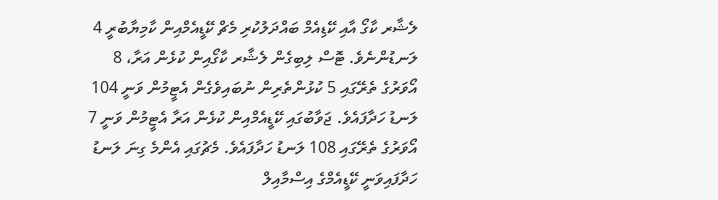ލެޝާރ ކާގޯ އާއި ކޭޑިއެމް ބައްދަލުކުރި މެޗް ކޭޑީއެމްއިން ކާމިޔާބުރީ 4 ލަނޑުންނެވެ. ޓޮސް ލިބިގެން ލެޝާރ ކާގޯއިން ކުޅެން އަރާ، 8 އޯވަރުގެ ތެރޭގައި 5 ކުޅުންތެރިން ނުބައިވެގެން އެޓީމުން ވަނީ 104 ލަނޑު ހަދާފައެވެ. ޖަވާބުގައި ކޭޑީއެމްއިން ކުޅެން އަރާ އެޓީމުން ވަނީ 7 އޯވަރުގެ ތެރޭގައި 108 ލަނޑު ހަދާފައެވެ. މެޗުގައި އެންމެ ގިނަ ލަނޑު ހަދާފައިވަނީ ކޭޑީއެމްގެ އިސްމާއިލް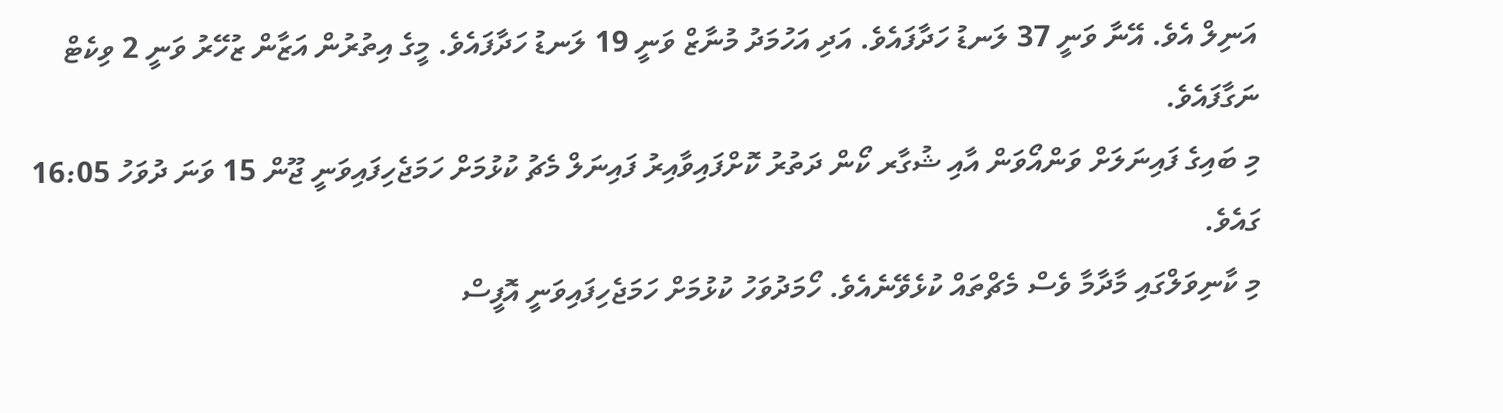އަނިލް އެވެ. އޭނާ ވަނީ 37 ލަނޑު ހަދާފައެވެ. އަދި އަހުމަދު މުނާޒް ވަނީ 19 ލަނޑު ހަދާފައެވެ. މީގެ އިތުރުން އަޒާން ޒުހޭރު ވަނީ 2 ވިކެޓް ނަގާފައެވެ.
މި ބައިގެ ފައިނަލަށް ވަންއޯވަން އާއި ޝުގާރ ކޯން ދަތުރު ކޮށްފައިވާއިރު ފައިނަލް މެޗު ކުޅުމަށް ހަމަޖެހިފައިވަނީ ޖޫން 15 ވަނަ ދުވަހު 16:05 ގައެވެ.
މި ކާނިވަލްގައި މާދާމާ ވެސް މެޗްތައް ކުޅެވޭނެއެވެ. ހޯމަދުވަހު ކުޅުމަށް ހަމަޖެހިފައިވަނީ އޮފީސް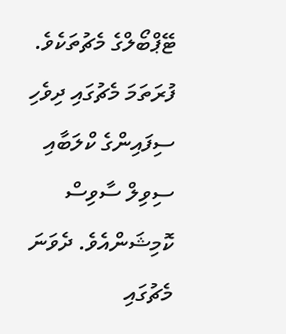ޓޭޕްބޯލްގެ މެޗުތަކެވެ. ފުރަތަމަ މެޗުގައި ދިވެހި ސިފައިންގެ ކްލަބާއި ސިވިލް ސާވިސް ކޮމިޝަންއެވެ. ދެވަނަ މެޗުގައި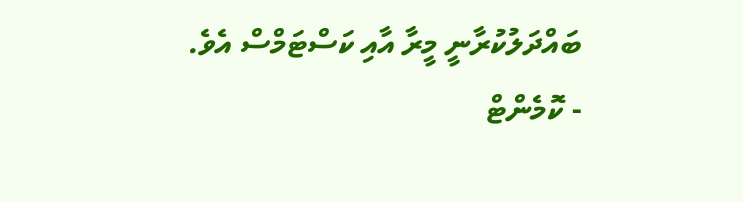ބައްދަލުކުރާނީ މީރާ އާއި ކަސްޓަމްސް އެވެ.
- ކޮމެންޓް